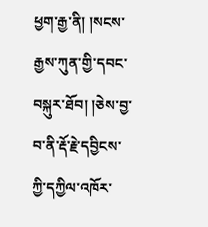ཕྱག་རྒྱ་ནི། །སངས་རྒྱས་ཀུན་གྱི་དབང་བསྐུར་ཐོབ། །ཅེས་བྱ་བ་ནི་རྡོ་རྗེ་དབྱིངས་ཀྱི་དཀྱིལ་འཁོར་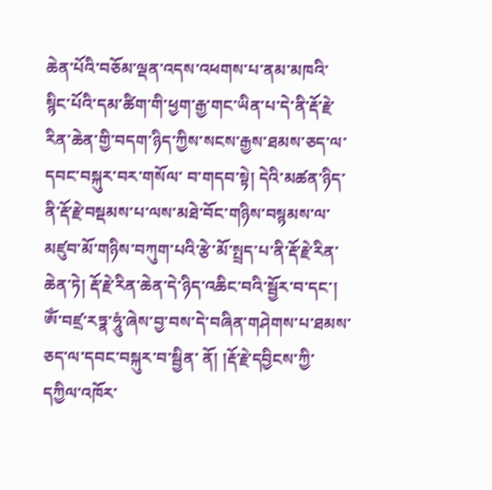ཆེན་པོའི་བཅོམ་ལྡན་འདས་འཕགས་པ་ནམ་མཁའི་སྙིང་པོའི་དམ་ཚིག་གི་ཕྱག་རྒྱ་གང་ཡིན་པ་དེ་ནི་རྡོ་རྗེ་རིན་ཆེན་གྱི་བདག་ཉིད་ཀྱིས་སངས་རྒྱས་ཐམས་ཅད་ལ་དབང་བསྐུར་བར་གསོལ་ བ་གདབ་སྟེ། དེའི་མཚན་ཉིད་ནི་རྡོ་རྗེ་བསྡམས་པ་ལས་མཐེ་བོང་གཉིས་བསྙམས་ལ་མཛུབ་མོ་གཉིས་བཀུག་པའི་རྩེ་མོ་སྤྲད་པ་ནི་རྡོ་རྗེ་རིན་ཆེན་ཏེ། རྡོ་རྗེ་རིན་ཆེན་དེ་ཉིད་འཆིང་བའི་སྦྱོར་བ་དང་། ཨོཾ་བཛྲ་རཏྣ་ཧཱུཾ་ཞེས་བྱ་བས་དེ་བཞིན་གཤེགས་པ་ཐམས་ཅད་ལ་དབང་བསྐུར་བ་སྦྱིན་ ནོ། །རྡོ་རྗེ་དབྱིངས་ཀྱི་དཀྱིལ་འཁོར་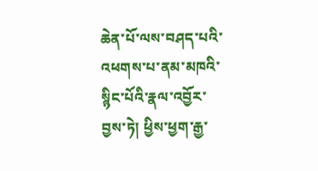ཆེན་པོ་ལས་བཤད་པའི་འཕགས་པ་ནམ་མཁའི་སྙིང་པོའི་རྣལ་འབྱོར་བྱས་ཏེ། ཕྱིས་ཕྱག་རྒྱ་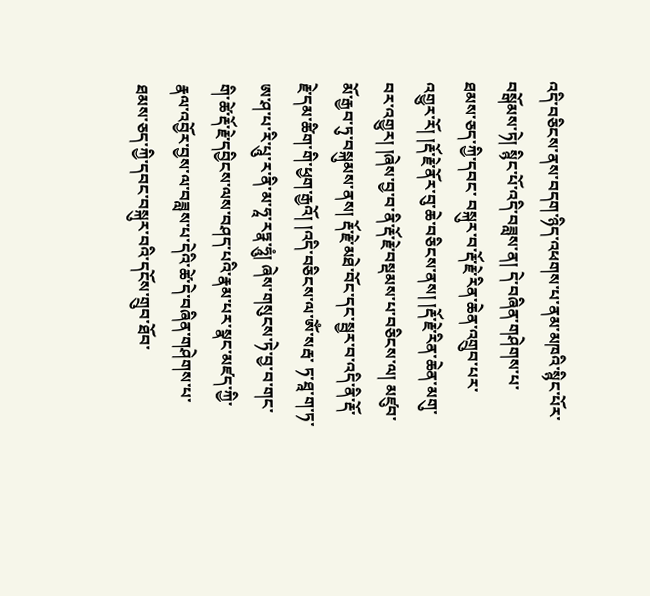འདི་བཅིངས་ནས་བདག་ཉིད་འཕགས་པ་ནམ་མཁའི་སྙིང་པོར་བསྒོམས་ཏེ། སྙིང་པོ་འདི་བཟླས་ན། དེ་བཞིན་གཤེགས་པ་ཐམས་ཅད་ཀྱི་དབང་ བསྐུར་བ་རྡོ་རྗེ་རིན་ཆེན་འགྲུབ་པར་འགྱུར་རོ། །རྡོ་རྗེ་ནོར་བུ་ཆེ་བཅིངས་ནས། །རྡོ་རྗེ་རིན་ཆེན་མགུ་བར་འགྱུར། །ཞེས་བྱ་བ་ནི་རྡོ་རྗེ་བསྡམས་པ་བཅིངས་ལ། མཛུབ་མོ་རྒྱབ་ཏུ་བསྐུམས་ནས། རྡོ་རྗེ་མཐེ་བོང་དང་སྦྱར་བ་འདི་ནི་རྡོ་རྗེ་དམ་ཚིག་གི་ཕྱག་རྒྱའོ། །འདི་བཅིངས་ལ་ཨོཾ་སརྦ་ ཏ་ཐཱ་ག་ཏ་ཨ་ཤ་པ་རི་པཱུ་ར་ནི་མ་ཧཱ་རཏྣ་ཧཱུཾ། ཞེས་གསུངས་ཏེ་བྱ་བ་གང་གི་ཚེ་རྡོ་རྗེ་དབྱིངས་ལས་བཤད་པའི་རྣམ་པར་སྣང་མཛད་ཀྱི་རྣལ་འབྱོར་བྱས་ལ་བཟླས་པ་དེའི་ཚེ་དེ་བཞིན་གཤེགས་པ་ཐམས་ཅད་ཀྱི་དབང་བསྐུར་བའི་དངོས་གྲུབ་ཐོབ་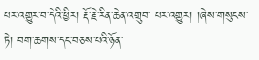པར་འགྱུར་བ་དེའི་ཕྱིར། རྡོ་རྗེ་རིན་ཆེན་འགྲུབ་ པར་འགྱུར། །ཞེས་གསུངས་ཏེ། བག་ཆགས་དང་བཅས་པའི་ཉོན་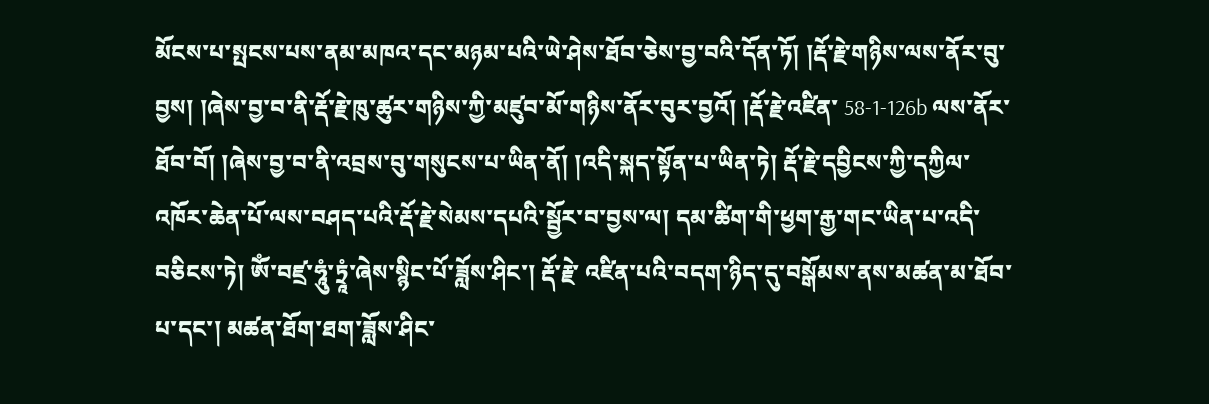མོངས་པ་སྤངས་པས་ནམ་མཁའ་དང་མཉམ་པའི་ཡེ་ཤེས་ཐོབ་ཅེས་བྱ་བའི་དོན་ཏོ། །རྡོ་རྗེ་གཉིས་ལས་ནོར་བུ་བྱས། །ཞེས་བྱ་བ་ནི་རྡོ་རྗེ་ཁུ་ཚུར་གཉིས་ཀྱི་མཛུབ་མོ་གཉིས་ནོར་བུར་བྱའོ། །རྡོ་རྗེ་འཛིན་ 58-1-126b ལས་ནོར་ཐོབ་བོ། །ཞེས་བྱ་བ་ནི་འབྲས་བུ་གསུངས་པ་ཡིན་ནོ། །འདི་སྐད་སྟོན་པ་ཡིན་ཏེ། རྡོ་རྗེ་དབྱིངས་ཀྱི་དཀྱིལ་འཁོར་ཆེན་པོ་ལས་བཤད་པའི་རྡོ་རྗེ་སེམས་དཔའི་སྦྱོར་བ་བྱས་ལ། དམ་ཚིག་གི་ཕྱག་རྒྱ་གང་ཡིན་པ་འདི་བཅིངས་ཏེ། ཨོཾ་བཛྲ་ཧཱུཾ་ཏྲཱཾ་ཞེས་སྙིང་པོ་ཟློས་ཤིང་། རྡོ་རྗེ་ འཛིན་པའི་བདག་ཉིད་དུ་བསྒོམས་ནས་མཚན་མ་ཐོབ་པ་དང་། མཚན་ཐོག་ཐག་ཟློས་ཤིང་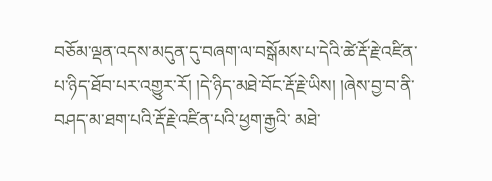བཅོམ་ལྡན་འདས་མདུན་དུ་བཞག་ལ་བསྒོམས་པ་དེའི་ཚེ་རྡོ་རྗེ་འཛིན་པ་ཉིད་ཐོབ་པར་འགྱུར་རོ། །དེ་ཉིད་མཐེ་བོང་རྡོ་རྗེ་ཡིས། །ཞེས་བྱ་བ་ནི་བཤད་མ་ཐག་པའི་རྡོ་རྗེ་འཛིན་པའི་ཕྱག་རྒྱའི་ མཐེ་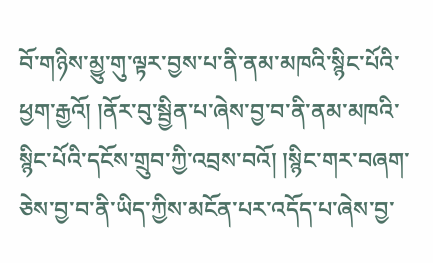བོ་གཉིས་མྱུ་གུ་ལྟར་བྱས་པ་ནི་ནམ་མཁའི་སྙིང་པོའི་ཕྱག་རྒྱའོ། །ནོར་བུ་སྦྱིན་པ་ཞེས་བྱ་བ་ནི་ནམ་མཁའི་སྙིང་པོའི་དངོས་གྲུབ་ཀྱི་འབྲས་བའོ། །སྙིང་གར་བཞག་ཅེས་བྱ་བ་ནི་ཡིད་ཀྱིས་མངོན་པར་འདོད་པ་ཞེས་བྱ་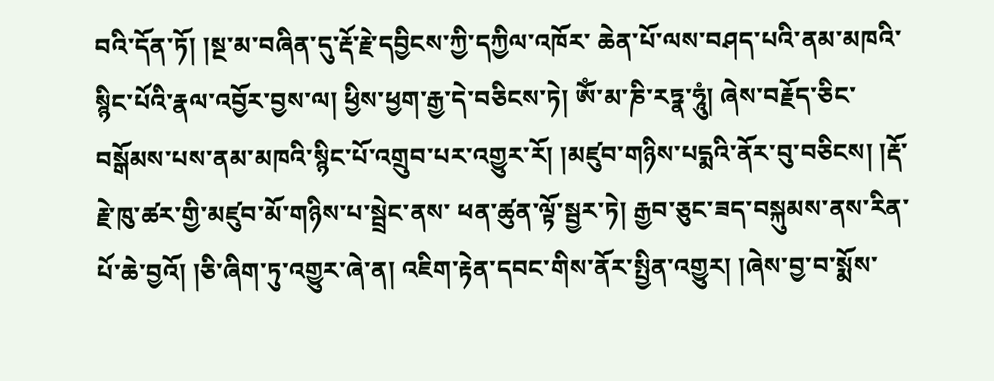བའི་དོན་ཏོ། །སྔ་མ་བཞིན་དུ་རྡོ་རྗེ་དབྱིངས་ཀྱི་དཀྱིལ་འཁོར་ ཆེན་པོ་ལས་བཤད་པའི་ནམ་མཁའི་སྙིང་པོའི་རྣལ་འབྱོར་བྱས་ལ། ཕྱིས་ཕྱག་རྒྱ་དེ་བཅིངས་ཏེ། ཨོཾ་མ་ཎི་རཏྣ་ཧཱུཾ། ཞེས་བརྗོད་ཅིང་བསྒོམས་པས་ནམ་མཁའི་སྙིང་པོ་འགྲུབ་པར་འགྱུར་རོ། །མཛུབ་གཉིས་པདྨའི་ནོར་བུ་བཅིངས། །རྡོ་རྗེ་ཁུ་ཚར་གྱི་མཛུབ་མོ་གཉིས་པ་སྦྲེང་ནས་ ཕན་ཚུན་ལྟོ་སྦྱར་ཏེ། རྒྱབ་ཅུང་ཟད་བསྐུམས་ནས་རིན་པོ་ཆེ་བྱའོ། །ཅི་ཞིག་ཏུ་འགྱུར་ཞེ་ན། འཇིག་རྟེན་དབང་གིས་ནོར་སྤྱིན་འགྱུར། །ཞེས་བྱ་བ་སྨོས་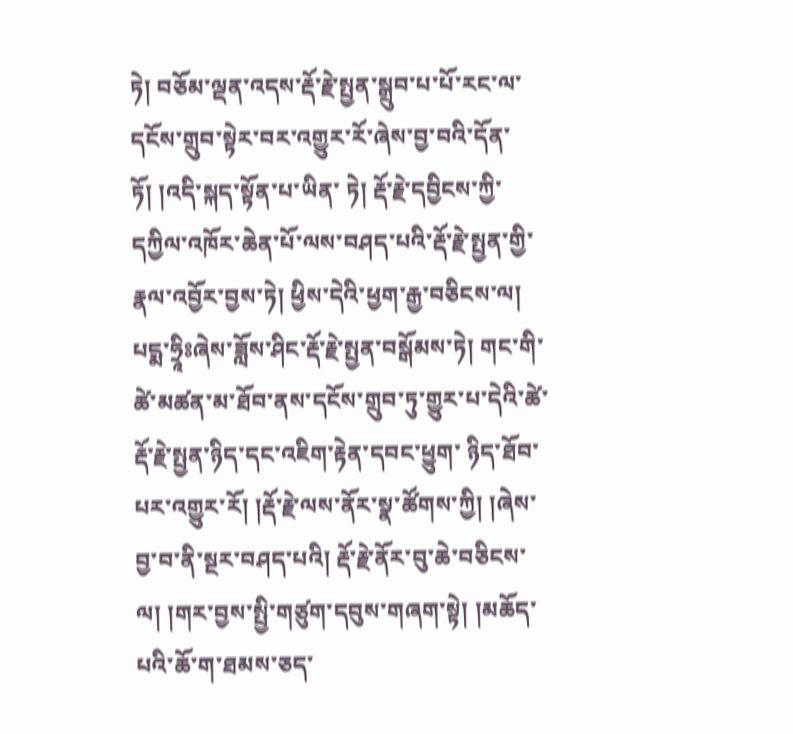ཏེ། བཅོམ་ལྡན་འདས་རྡོ་རྗེ་སྤྱན་སྒྲུབ་པ་པོ་རང་ལ་དངོས་གྲུབ་སྟེར་བར་འགྱུར་རོ་ཞེས་བྱ་བའི་དོན་ཏོ། །འདི་སྐད་སྟོན་པ་ཡིན་ ཏེ། རྡོ་རྗེ་དབྱིངས་ཀྱི་དཀྱིལ་འཁོར་ཆེན་པོ་ལས་བཤད་པའི་རྡོ་རྗེ་སྤྱན་གྱི་རྣལ་འབྱོར་བྱས་ཏེ། ཕྱིས་དེའི་ཕྱག་རྒྱ་བཅིངས་ལ། པདྨ་ཧྲཱིཿཞེས་ཟློས་ཤིང་རྡོ་རྗེ་སྤྱན་བསྒོམས་ཏེ། གང་གི་ཚེ་མཚན་མ་ཐོབ་ནས་དངོས་གྲུབ་ཏུ་གྱུར་པ་དེའི་ཚེ་རྡོ་རྗེ་སྤྱན་ཉིད་དང་འཇིག་རྟེན་དབང་ཕྱུག་ ཉིད་ཐོབ་པར་འགྱུར་རོ། །རྡོ་རྗེ་ལས་ནོར་སྣ་ཚོགས་ཀྱི། །ཞེས་བྱ་བ་ནི་སྔར་བཤད་པའི། རྡོ་རྗེ་ནོར་བུ་ཆེ་བཅིངས་ལ། །གར་བྱས་སྤྱི་གཙུག་དབུས་གཞག་སྟེ། །མཆོད་པའི་ཆོ་ག་ཐམས་ཅད་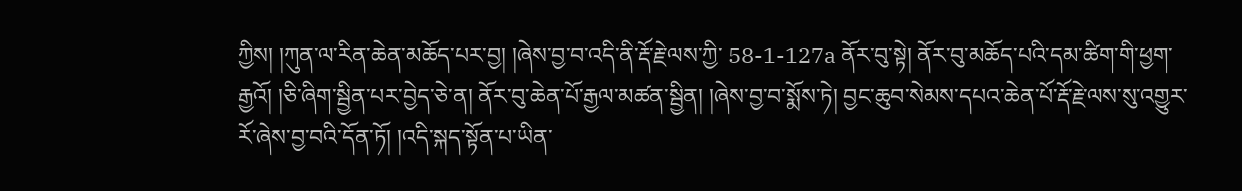ཀྱིས། །ཀུན་ལ་རིན་ཆེན་མཆོད་པར་བྱ། །ཞེས་བྱ་བ་འདི་ནི་རྡོ་རྗེ་ལས་ཀྱི་ 58-1-127a ནོར་བུ་སྟེ། ནོར་བུ་མཆོད་པའི་དམ་ཚིག་གི་ཕྱག་རྒྱའོ། །ཅི་ཞིག་སྦྱིན་པར་བྱེད་ཅེ་ན། ནོར་བུ་ཆེན་པོ་རྒྱལ་མཚན་སྦྱིན། །ཞེས་བྱ་བ་སྨོས་ཏེ། བྱང་ཆུབ་སེམས་དཔའ་ཆེན་པོ་རྡོ་རྗེ་ལས་སུ་འགྱུར་རོ་ཞེས་བྱ་བའི་དོན་ཏོ། །འདི་སྐད་སྟོན་པ་ཡིན་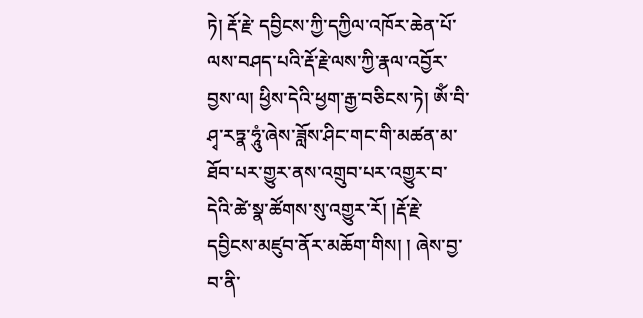ཏེ། རྡོ་རྗེ་ དབྱིངས་ཀྱི་དཀྱིལ་འཁོར་ཆེན་པོ་ལས་བཤད་པའི་རྡོ་རྗེ་ལས་ཀྱི་རྣལ་འབྱོར་བྱས་ལ། ཕྱིས་དེའི་ཕྱག་རྒྱ་བཅིངས་ཏེ། ཨོཾ་བི་ཤྭ་རཏྣ་ཧཱུཾ་ཞེས་ཟློས་ཤིང་གང་གི་མཚན་མ་ཐོབ་པར་གྱུར་ནས་འགྲུབ་པར་འགྱུར་བ་དེའི་ཚེ་སྣ་ཚོགས་སུ་འགྱུར་རོ། །རྡོ་རྗེ་དབྱིངས་མཛུབ་ནོར་མཆོག་གིས། ། ཞེས་བྱ་བ་ནི་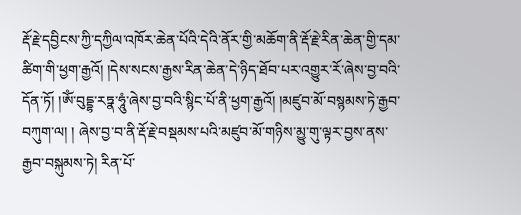རྡོ་རྗེ་དབྱིངས་ཀྱི་དཀྱིལ་འཁོར་ཆེན་པོའི་དེའི་ནོར་གྱི་མཆོག་ནི་རྡོ་རྗེ་རིན་ཆེན་གྱི་དམ་ཚིག་གི་ཕྱག་རྒྱའོ། །དེས་སངས་རྒྱས་རིན་ཆེན་དེ་ཉིད་ཐོབ་པར་འགྱུར་རོ་ཞེས་བྱ་བའི་དོན་ཏོ། །ཨོཾ་བུདྡྷ་རཏྣ་ཧཱུཾ་ཞེས་བྱ་བའི་སྙིང་པོ་ནི་ཕྱག་རྒྱའོ། །མཛུབ་མོ་བསྙམས་ཏེ་རྒྱབ་བཀུག་ལ། ། ཞེས་བྱ་བ་ནི་རྡོ་རྗེ་བསྡམས་པའི་མཛུབ་མོ་གཉིས་མྱུ་གུ་ལྟར་བྱས་ནས་རྒྱབ་བསྐུམས་ཏེ། རིན་པོ་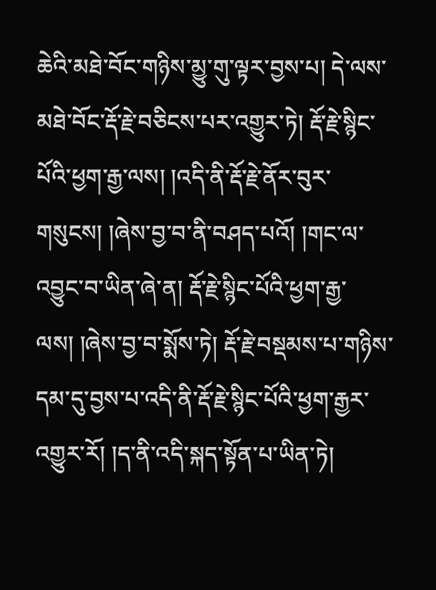ཆེའི་མཐེ་བོང་གཉིས་མྱུ་གུ་ལྟར་བྱས་པ། དེ་ལས་མཐེ་བོང་རྡོ་རྗེ་བཅིངས་པར་འགྱུར་ཏེ། རྡོ་རྗེ་སྙིང་པོའི་ཕྱག་རྒྱ་ལས། །འདི་ནི་རྡོ་རྗེ་ནོར་བུར་གསུངས། །ཞེས་བྱ་བ་ནི་བཤད་པའོ། །གང་ལ་ འབྱུང་བ་ཡིན་ཞེ་ན། རྡོ་རྗེ་སྙིང་པོའི་ཕྱག་རྒྱ་ལས། །ཞེས་བྱ་བ་སྨོས་ཏེ། རྡོ་རྗེ་བསྡམས་པ་གཉིས་དམ་དུ་བྱས་པ་འདི་ནི་རྡོ་རྗེ་སྙིང་པོའི་ཕྱག་རྒྱར་འགྱུར་རོ། །ད་ནི་འདི་སྐད་སྟོན་པ་ཡིན་ཏེ།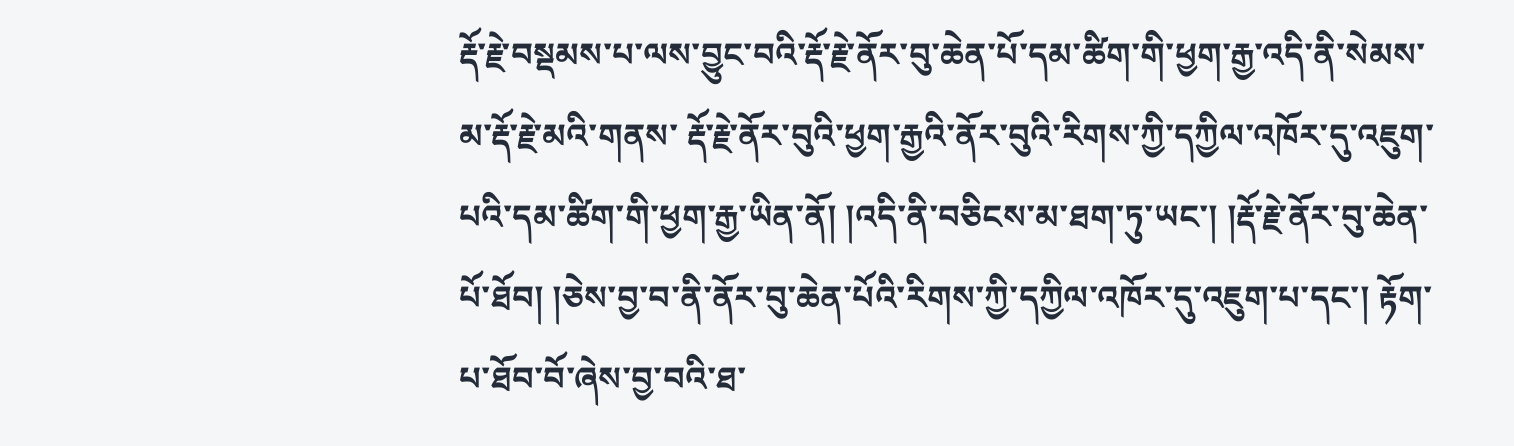རྡོ་རྗེ་བསྡམས་པ་ལས་བྱུང་བའི་རྡོ་རྗེ་ནོར་བུ་ཆེན་པོ་དམ་ཚིག་གི་ཕྱག་རྒྱ་འདི་ནི་སེམས་མ་རྡོ་རྗེ་མའི་གནས་ རྡོ་རྗེ་ནོར་བུའི་ཕྱག་རྒྱའི་ནོར་བུའི་རིགས་ཀྱི་དཀྱིལ་འཁོར་དུ་འཇུག་པའི་དམ་ཚིག་གི་ཕྱག་རྒྱ་ཡིན་ནོ། །འདི་ནི་བཅིངས་མ་ཐག་ཏུ་ཡང་། །རྡོ་རྗེ་ནོར་བུ་ཆེན་པོ་ཐོབ། །ཅེས་བྱ་བ་ནི་ནོར་བུ་ཆེན་པོའི་རིགས་ཀྱི་དཀྱིལ་འཁོར་དུ་འཇུག་པ་དང་། རྟོག་པ་ཐོབ་བོ་ཞེས་བྱ་བའི་ཐ་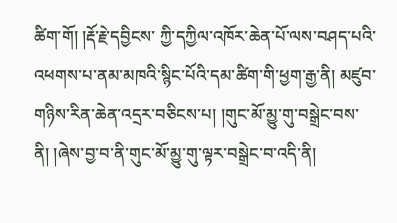ཚིག་གོ། །རྡོ་རྗེ་དབྱིངས་ ཀྱི་དཀྱིལ་འཁོར་ཆེན་པོ་ལས་བཤད་པའི་འཕགས་པ་ནམ་མཁའི་སྙིང་པོའི་དམ་ཚིག་གི་ཕྱག་རྒྱ་ནི། མཛུབ་གཉིས་རིན་ཆེན་འདྲར་བཅིངས་པ། །གུང་མོ་མྱུ་གུ་བསྒྲེང་བས་ནི། །ཞེས་བྱ་བ་ནི་གུང་མོ་མྱུ་གུ་ལྟར་བསྒྲེང་བ་འདི་ནི།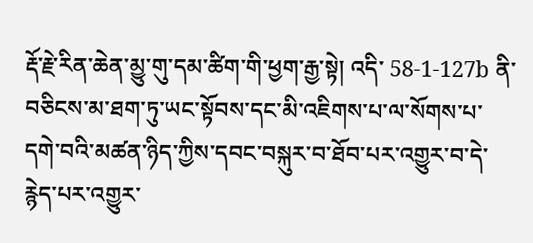རྡོ་རྗེ་རིན་ཆེན་མྱུ་གུ་དམ་ཚིག་གི་ཕྱག་རྒྱ་སྟེ། འདི་ 58-1-127b ནི་བཅིངས་མ་ཐག་ཏུ་ཡང་སྟོབས་དང་མི་འཇིགས་པ་ལ་སོགས་པ་དགེ་བའི་མཚན་ཉིད་ཀྱིས་དབང་བསྐུར་བ་ཐོབ་པར་འགྱུར་བ་དེ་རྙེད་པར་འགྱུར་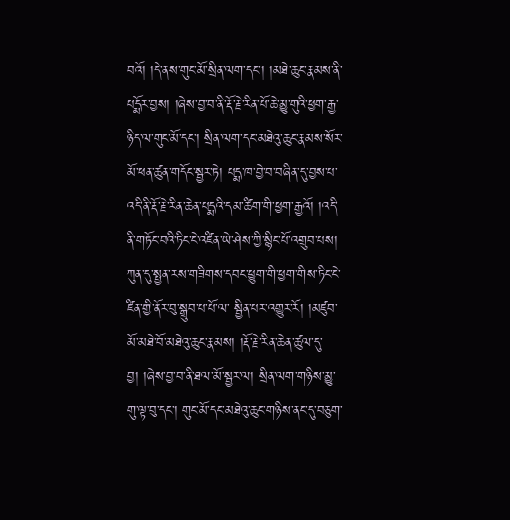བའོ། །དེ་ནས་གུང་མོ་སྲིན་ལག་དང་། །མཐེ་ཆུང་རྣམས་ནི་པདྨོར་བྱས། །ཞེས་བྱ་བ་ནི་རྡོ་རྗེ་རིན་པོ་ཆེ་མྱུ་གུའི་ཕྱག་རྒྱ་ཉིད་ལ་གུང་མོ་དང་། སྲིན་ལག་དང་མཐེའུ་ཆུང་རྣམས་སོར་མོ་ཕན་ཚུན་གདོང་སྦྱར་ཏེ། པདྨ་ཁ་བྱེ་བ་བཞིན་དུ་བྱས་པ་འདི་ནི་རྡོ་རྗེ་རིན་ཆེན་པདྨའི་དམ་ཚིག་གི་ཕྱག་རྒྱའོ། །འདི་ནི་གཏོང་བའི་ཏིང་ངེ་འཛིན་ཡེ་ཤེས་ཀྱི་སྙིང་པོ་འགྲུབ་པས། ཀུན་དུ་སྤྱན་རས་གཟིགས་དབང་ཕྱུག་གི་ཕྱག་གིས་ཏིང་ངེ་ཛིན་གྱི་ནོར་བུ་སྒྲུབ་པ་པོ་ལ་ སྦྱིན་པར་འགྱུར་རོ། །མཛུབ་མོ་མཐེ་བོ་མཐེའུ་ཆུང་རྣམས། །རྡོ་རྗེ་རིན་ཆེན་ཚུལ་དུ་བྱ། །ཞེས་བྱ་བ་ནི་ཐལ་མོ་སྦྱར་ལ། སྲིན་ལག་གཉིས་མྱུ་གུ་ལྟ་བུ་དང་། གུང་མོ་དང་མཐེའུ་ཆུང་གཉིས་ནང་དུ་བཅུག་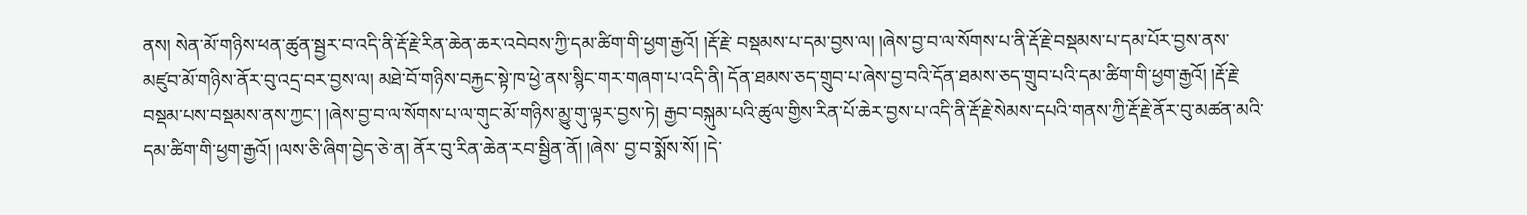ནས། སེན་མོ་གཉིས་ཕན་ཚུན་སྦྱར་བ་འདི་ནི་རྡོ་རྗེ་རིན་ཆེན་ཆར་འབེབས་ཀྱི་དམ་ཚིག་གི་ཕྱག་རྒྱའོ། །རྡོ་རྗེ་ བསྡམས་པ་དམ་བྱས་ལ། །ཞེས་བྱ་བ་ལ་སོགས་པ་ནི་རྡོ་རྗེ་བསྡམས་པ་དམ་པོར་བྱས་ནས་མཛུབ་མོ་གཉིས་ནོར་བུ་འདྲ་བར་བྱས་ལ། མཐེ་བོ་གཉིས་བརྐྱང་སྟེ་ཁ་ཕྱེ་ནས་སྙིང་གར་གཞག་པ་འདི་ནི། དོན་ཐམས་ཅད་གྲུབ་པ་ཞེས་བྱ་བའི་དོན་ཐམས་ཅད་གྲུབ་པའི་དམ་ཚིག་གི་ཕྱག་རྒྱའོ། །རྡོ་རྗེ་ བསྡམ་པས་བསྡམས་ནས་ཀྱང་། །ཞེས་བྱ་བ་ལ་སོགས་པ་ལ་གུང་མོ་གཉིས་མྱུ་གུ་ལྟར་བྱས་ཏེ། རྒྱབ་བསྐུམ་པའི་ཚུལ་གྱིས་རིན་པོ་ཆེར་བྱས་པ་འདི་ནི་རྡོ་རྗེ་སེམས་དཔའི་གནས་ཀྱི་རྡོ་རྗེ་ནོར་བུ་མཚན་མའི་དམ་ཚིག་གི་ཕྱག་རྒྱའོ། །ལས་ཅི་ཞིག་བྱེད་ཅེ་ན། ནོར་བུ་རིན་ཆེན་རབ་སྦྱིན་ནོ། །ཞེས་ བྱ་བ་སྨོས་སོ། །དེ་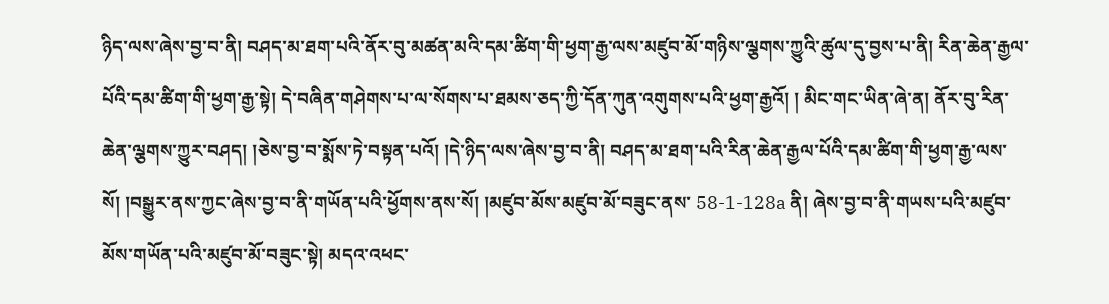ཉིད་ལས་ཞེས་བྱ་བ་ནི། བཤད་མ་ཐག་པའི་ནོར་བུ་མཚན་མའི་དམ་ཚིག་གི་ཕྱག་རྒྱ་ལས་མཛུབ་མོ་གཉིས་ལྕགས་ཀྱུའི་ཚུལ་དུ་བྱས་པ་ནི། རིན་ཆེན་རྒྱལ་པོའི་དམ་ཚིག་གི་ཕྱག་རྒྱ་སྟེ། དེ་བཞིན་གཤེགས་པ་ལ་སོགས་པ་ཐམས་ཅད་ཀྱི་དོན་ཀུན་འགུགས་པའི་ཕྱག་རྒྱའོ། ། མིང་གང་ཡིན་ཞེ་ན། ནོར་བུ་རིན་ཆེན་ལྕགས་ཀྱུར་བཤད། །ཅེས་བྱ་བ་སྨོས་ཏེ་བསྟན་པའོ། །དེ་ཉིད་ལས་ཞེས་བྱ་བ་ནི། བཤད་མ་ཐག་པའི་རིན་ཆེན་རྒྱལ་པོའི་དམ་ཚིག་གི་ཕྱག་རྒྱ་ལས་སོ། །བསྒྱུར་ནས་ཀྱང་ཞེས་བྱ་བ་ནི་གཡོན་པའི་ཕྱོགས་ནས་སོ། །མཛུབ་མོས་མཛུབ་མོ་བཟུང་ནས་ 58-1-128a ནི། ཞེས་བྱ་བ་ནི་གཡས་པའི་མཛུབ་མོས་གཡོན་པའི་མཛུབ་མོ་བཟུང་སྟེ། མདའ་འཕང་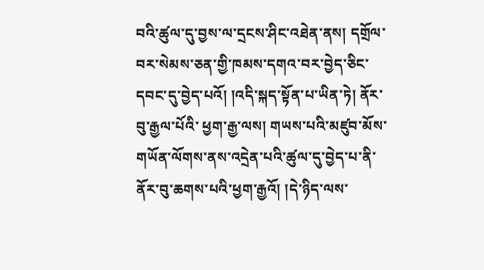བའི་ཚུལ་དུ་བྱས་ལ་དྲངས་ཤིང་འཐེན་ནས། དགྲོལ་བར་སེམས་ཅན་གྱི་ཁམས་དགའ་བར་བྱེད་ཅིང་དབང་དུ་བྱེད་པའོ། །འདི་སྐད་སྟོན་པ་ཡིན་ཏེ། ནོར་བུ་རྒྱལ་པོའི་ ཕྱག་རྒྱ་ལས། གཡས་པའི་མཛུབ་མོས་གཡོན་ལོགས་ནས་འདྲེན་པའི་ཚུལ་དུ་བྱེད་པ་ནི་ནོར་བུ་ཆགས་པའི་ཕྱག་རྒྱའོ། །དེ་ཉིད་ལས་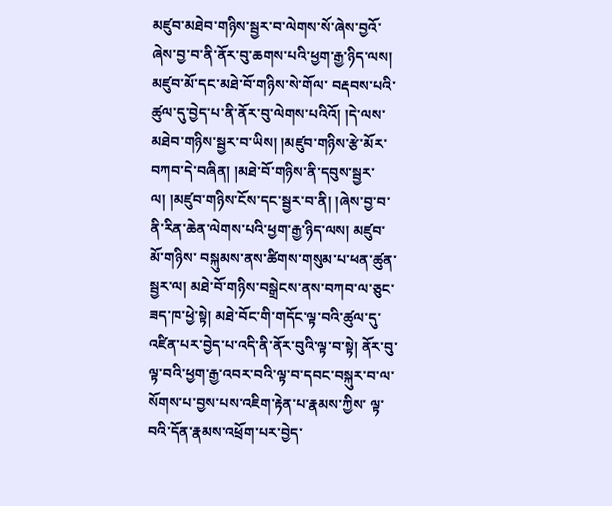མཛུབ་མཐེབ་གཉིས་སྦྱར་བ་ལེགས་སོ་ཞེས་བྱའོ་ཞེས་བྱ་བ་ནི་ནོར་བུ་ཆགས་པའི་ཕྱག་རྒྱ་ཉིད་ལས། མཛུབ་མོ་དང་མཐེ་བོ་གཉིས་སེ་གོལ་ བརྡབས་པའི་ཚུལ་དུ་བྱེད་པ་ནི་ནོར་བུ་ལེགས་པའིའོ། །དེ་ལས་མཐེབ་གཉིས་སྦྱར་བ་ཡིས། །མཛུབ་གཉིས་རྩེ་མོར་བཀབ་དེ་བཞིན། །མཐེ་བོ་གཉིས་ནི་དབུས་སྦྱར་ལ། །མཛུབ་གཉིས་ངོས་དང་སྦྱར་བ་ནི། །ཞེས་བྱ་བ་ནི་རིན་ཆེན་ལེགས་པའི་ཕྱག་རྒྱ་ཉིད་ལས། མཛུབ་མོ་གཉིས་ བསྐུམས་ནས་ཚིགས་གསུམ་པ་ཕན་ཚུན་སྦྱར་ལ། མཐེ་བོ་གཉིས་བསྒྲེངས་ནས་བཀབ་ལ་ཅུང་ཟད་ཁ་ཕྱེ་སྟེ། མཐེ་བོང་གི་གདོང་ལྟ་བའི་ཚུལ་དུ་འཛིན་པར་བྱེད་པ་འདི་ནི་ནོར་བུའི་ལྟ་བ་སྟེ། ནོར་བུ་ལྟ་བའི་ཕྱག་རྒྱ་འབར་བའི་ལྟ་བ་དབང་བསྐུར་བ་ལ་སོགས་པ་བྱས་པས་འཇིག་རྟེན་པ་རྣམས་ཀྱིས་ ལྟ་བའི་དོན་རྣམས་འཕྲོག་པར་བྱེད་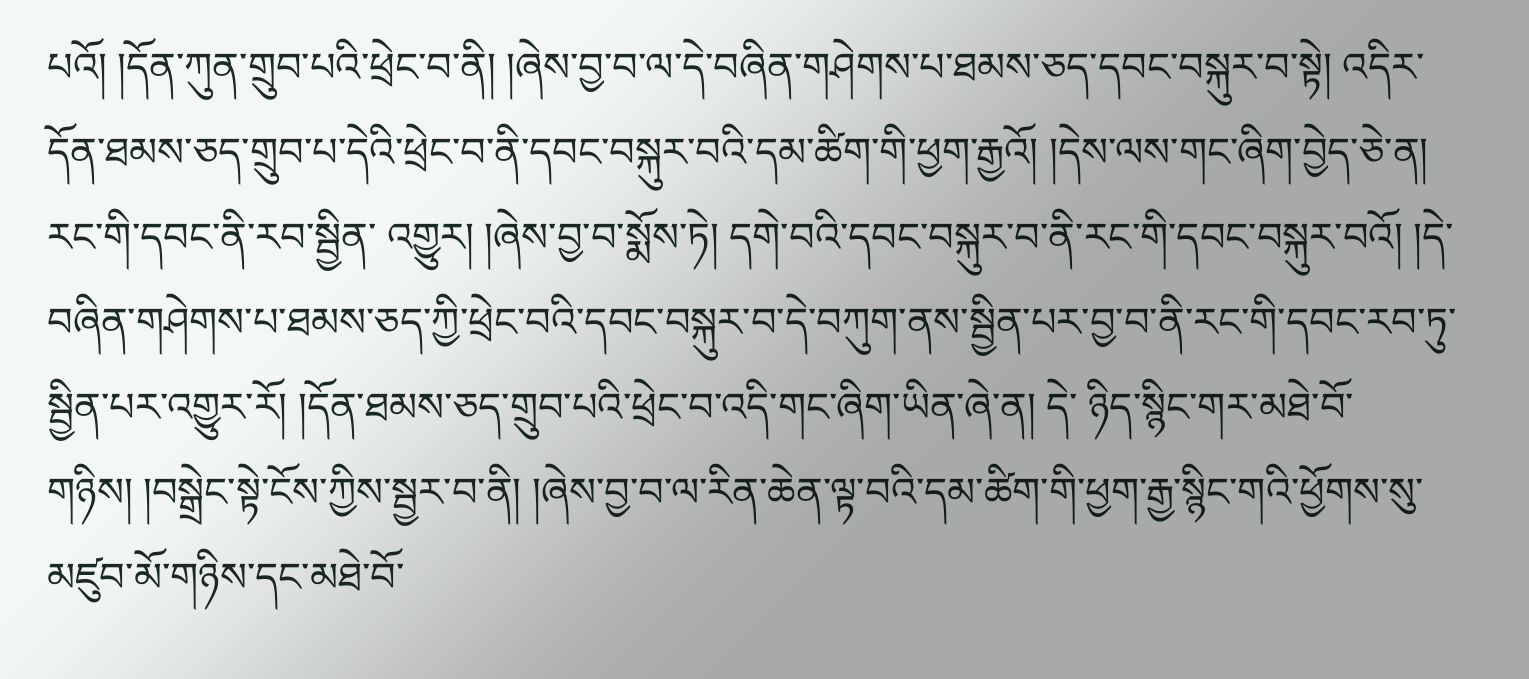པའོ། །དོན་ཀུན་གྲུབ་པའི་ཕྲེང་བ་ནི། །ཞེས་བྱ་བ་ལ་དེ་བཞིན་གཤེགས་པ་ཐམས་ཅད་དབང་བསྐུར་བ་སྟེ། འདིར་དོན་ཐམས་ཅད་གྲུབ་པ་དེའི་ཕྲེང་བ་ནི་དབང་བསྐུར་བའི་དམ་ཚིག་གི་ཕྱག་རྒྱའོ། །དེས་ལས་གང་ཞིག་བྱེད་ཅེ་ན། རང་གི་དབང་ནི་རབ་སྦྱིན་ འགྱུར། །ཞེས་བྱ་བ་སྨོས་ཏེ། དགེ་བའི་དབང་བསྐུར་བ་ནི་རང་གི་དབང་བསྐུར་བའོ། །དེ་བཞིན་གཤེགས་པ་ཐམས་ཅད་ཀྱི་ཕྲེང་བའི་དབང་བསྐུར་བ་དེ་བཀུག་ནས་སྦྱིན་པར་བྱ་བ་ནི་རང་གི་དབང་རབ་ཏུ་སྦྱིན་པར་འགྱུར་རོ། །དོན་ཐམས་ཅད་གྲུབ་པའི་ཕྲེང་བ་འདི་གང་ཞིག་ཡིན་ཞེ་ན། དེ་ ཉིད་སྙིང་གར་མཐེ་བོ་གཉིས། །བསྒྲེང་སྟེ་ངོས་ཀྱིས་སྦྱར་བ་ནི། །ཞེས་བྱ་བ་ལ་རིན་ཆེན་ལྟ་བའི་དམ་ཚིག་གི་ཕྱག་རྒྱ་སྙིང་གའི་ཕྱོགས་སུ་མཛུབ་མོ་གཉིས་དང་མཐེ་བོ་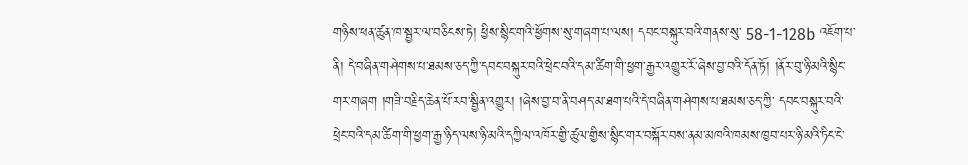གཉིས་ཕན་ཚུན་ཁ་སྦྱར་ལ་བཅིངས་ཏེ། ཕྱིས་སྙིང་གའི་ཕྱོགས་སུ་གཞག་པ་ལས། དབང་བསྐུར་བའི་གནས་སུ་ 58-1-128b འཇོག་པ་ནི། དེ་བཞིན་གཤེགས་པ་ཐམས་ཅད་ཀྱི་དབང་བསྐུར་བའི་ཕྲེང་བའི་དམ་ཚིག་གི་ཕྱག་རྒྱར་འགྱུར་རོ་ཞེས་བྱ་བའི་དོན་ཏོ། །ནོར་བུ་ཉི་མའི་སྙིང་གར་གཞག །གཟི་བརྗིད་ཆེན་པོ་རབ་སྦྱིན་འགྱུར། །ཞེས་བྱ་བ་ནི་བཤད་མ་ཐག་པའི་དེ་བཞིན་གཤེགས་པ་ཐམས་ཅད་ཀྱི་ དབང་བསྐུར་བའི་ཕྲེང་བའི་དམ་ཚིག་གི་ཕྱག་རྒྱ་ཉིད་ལས་ཉི་མའི་དཀྱིལ་འཁོར་གྱི་ཚུལ་གྱིས་སྙིང་གར་བསྐོར་བས་ནམ་མཁའི་ཁམས་ཁྱབ་པར་ཉི་མའི་ཏིང་ངེ་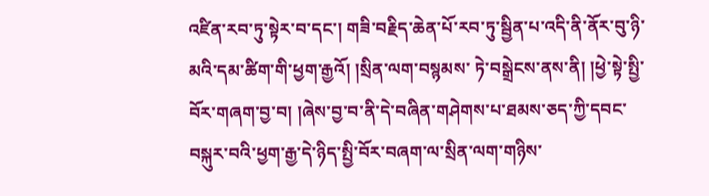འཛིན་རབ་ཏུ་སྟེར་བ་དང་། གཟི་བརྗིད་ཆེན་པོ་རབ་ཏུ་སྦྱིན་པ་འདི་ནི་ནོར་བུ་ཉི་མའི་དམ་ཚིག་གི་ཕྱག་རྒྱའོ། །སྲིན་ལག་བསྙམས་ ཏེ་བསྒྲེངས་ནས་ནི། །ཕྱེ་སྟེ་སྤྱི་བོར་གཞག་བྱ་བ། །ཞེས་བྱ་བ་ནི་དེ་བཞིན་གཤེགས་པ་ཐམས་ཅད་ཀྱི་དབང་བསྐུར་བའི་ཕྱག་རྒྱ་དེ་ཉིད་སྤྱི་བོར་བཞག་ལ་སྲིན་ལག་གཉིས་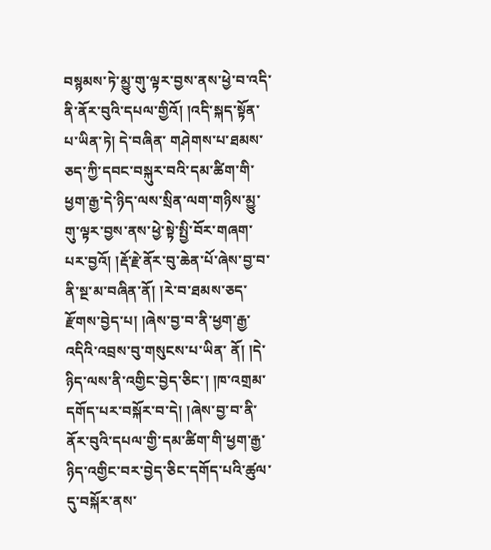བསྙམས་ཏེ་མྱུ་གུ་ལྟར་བྱས་ནས་ཕྱེ་བ་འདི་ནི་ནོར་བུའི་དཔལ་གྱིའོ། །འདི་སྐད་སྟོན་པ་ཡིན་ཏེ། དེ་བཞིན་ གཤེགས་པ་ཐམས་ཅད་ཀྱི་དབང་བསྐུར་བའི་དམ་ཚིག་གི་ཕྱག་རྒྱ་དེ་ཉིད་ལས་སྲིན་ལག་གཉིས་མྱུ་གུ་ལྟར་བྱས་ནས་ཕྱེ་སྟེ་སྤྱི་བོར་གཞག་པར་བྱའོ། །རྡོ་རྗེ་ནོར་བུ་ཆེན་པོ་ཞེས་བྱ་བ་ནི་སྔ་མ་བཞིན་ནོ། །རེ་བ་ཐམས་ཅད་རྫོགས་བྱེད་པ། །ཞེས་བྱ་བ་ནི་ཕྱག་རྒྱ་འདིའི་འབྲས་བུ་གསུངས་པ་ཡིན་ ནོ། །དེ་ཉིད་ལས་ནི་འགྱིང་བྱེད་ཅིང་། །ཁ་འགྲམ་དགོད་པར་བསྐོར་བ་དེ། །ཞེས་བྱ་བ་ནི་ནོར་བུའི་དཔལ་གྱི་དམ་ཚིག་གི་ཕྱག་རྒྱ་ཉིད་འགྱིང་བར་བྱེད་ཅིང་དགོད་པའི་ཚུལ་དུ་བསྐོར་ནས་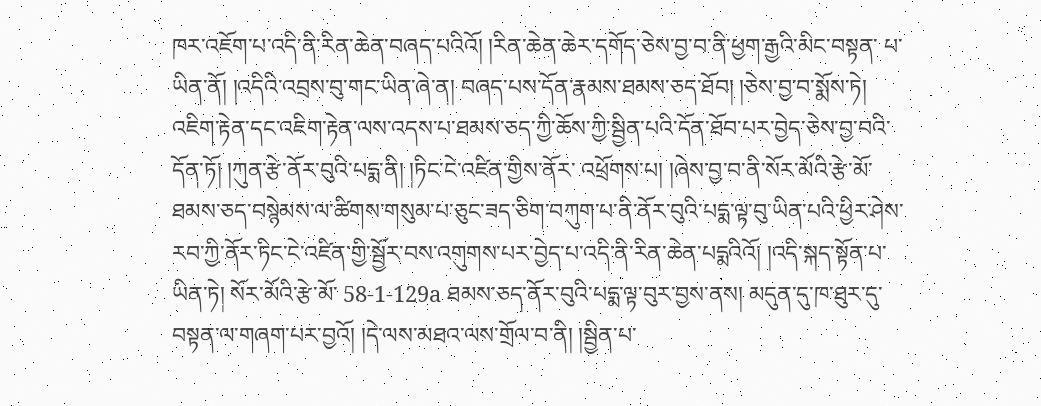ཁར་འཇོག་པ་འདི་ནི་རིན་ཆེན་བཞད་པའིའོ། །རིན་ཆེན་ཆེར་དགོད་ཅེས་བྱ་བ་ནི་ཕྱག་རྒྱའི་མིང་བསྟན་ པ་ཡིན་ནོ། །འདིའི་འབྲས་བུ་གང་ཡིན་ཞེ་ན། བཞད་པས་དོན་རྣམས་ཐམས་ཅད་ཐོབ། །ཅེས་བྱ་བ་སྨོས་ཏེ། འཇིག་རྟེན་དང་འཇིག་རྟེན་ལས་འདས་པ་ཐམས་ཅད་ཀྱི་ཆོས་ཀྱི་སྦྱིན་པའི་དོན་ཐོབ་པར་བྱེད་ཅེས་བྱ་བའི་དོན་ཏོ། །ཀུན་རྩེ་ནོར་བུའི་པདྨ་ནི། །ཏིང་ངེ་འཛིན་གྱིས་ནོར་ འཕྲོགས་པ། །ཞེས་བྱ་བ་ནི་སོར་མོའི་རྩེ་མོ་ཐམས་ཅད་བསྙེམས་ལ་ཚིགས་གསུམ་པ་ཅུང་ཟད་ཅིག་བཀུག་པ་ནི་ནོར་བུའི་པདྨ་ལྟ་བུ་ཡིན་པའི་ཕྱིར་ཤེས་རབ་ཀྱི་ནོར་ཏིང་ངེ་འཛིན་གྱི་སྦྱོར་བས་འགུགས་པར་བྱེད་པ་འདི་ནི་རིན་ཆེན་པདྨའིའོ། །འདི་སྐད་སྟོན་པ་ཡིན་ཏེ། སོར་མོའི་རྩེ་མོ་ 58-1-129a ཐམས་ཅད་ནོར་བུའི་པདྨ་ལྟ་བུར་བྱས་ནས། མདུན་དུ་ཁ་ཐུར་དུ་བསྟན་ལ་གཞག་པར་བྱའོ། །དེ་ལས་མཐའ་ལས་གྲོལ་བ་ནི། །སྦྱིན་པ་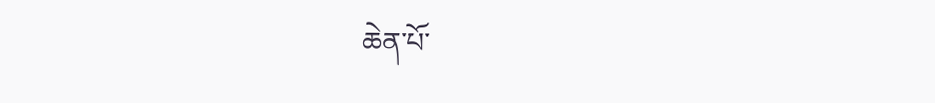ཆེན་པོ་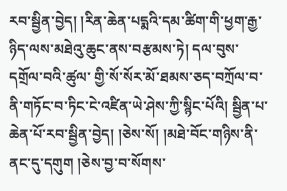རབ་སྦྱིན་བྱེད། །རིན་ཆེན་པདྨའི་དམ་ཚིག་གི་ཕྱག་རྒྱ་ཉིད་ལས་མཐེའུ་ཆུང་ནས་བརྩམས་ཏེ། དལ་བུས་དགྲོལ་བའི་ཚུལ་ གྱི་སོ་སོར་མོ་ཐམས་ཅད་བཀྲོལ་བ་ནི་གཏོང་བ་ཏིང་ངེ་འཛིན་ཡེ་ཤེས་ཀྱི་སྙིང་པོའི། སྦྱིན་པ་ཆེན་པོ་རབ་སྦྱིན་བྱེད། །ཅེས་སོ། །མཐེ་བོང་གཉིས་ནི་ནང་དུ་དགུག །ཅེས་བྱ་བ་སོགས་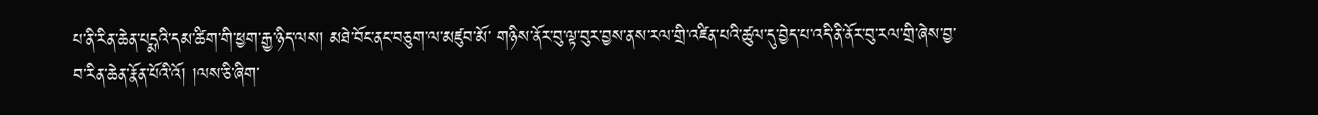པ་ནི་རིན་ཆེན་པདྨའི་དམ་ཚིག་གི་ཕྱག་རྒྱ་ཉིད་ལས། མཐེ་བོང་ནང་བཅུག་ལ་མཛུབ་མོ་ གཉིས་ནོར་བུ་ལྟ་བུར་བྱས་ནས་རལ་གྲི་འཛིན་པའི་ཚུལ་དུ་བྱེད་པ་འདི་ནི་ནོར་བུ་རལ་གྲི་ཞེས་བྱ་བ་རིན་ཆེན་རྣོན་པོའི་འོ། །ལས་ཅི་ཞིག་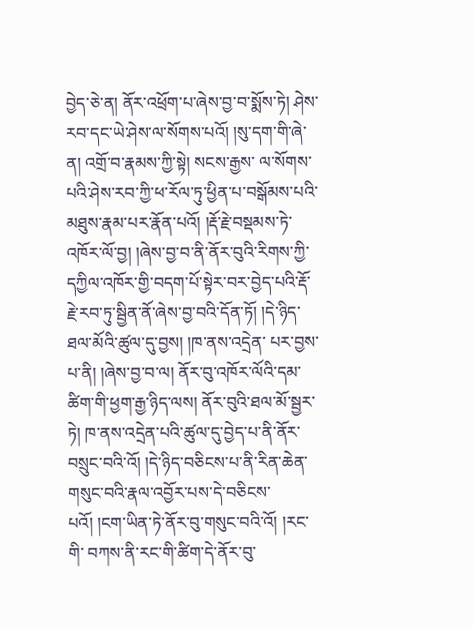བྱེད་ཅེ་ན། ནོར་འཕྲོག་པ་ཞེས་བྱ་བ་སྨོས་ཏེ། ཤེས་རབ་དང་ཡེ་ཤེས་ལ་སོགས་པའོ། །སུ་དག་གི་ཞེ་ན། འགྲོ་བ་རྣམས་ཀྱི་སྟེ། སངས་རྒྱས་ ལ་སོགས་པའི་ཤེས་རབ་ཀྱི་ཕ་རོལ་ཏུ་ཕྱིན་པ་བསྒོམས་པའི་མཐུས་རྣམ་པར་རྣོན་པའོ། །རྡོ་རྗེ་བསྡམས་ཏེ་འཁོར་ལོ་བྱ། །ཞེས་བྱ་བ་ནི་ནོར་བུའི་རིགས་ཀྱི་དཀྱིལ་འཁོར་གྱི་བདག་པོ་སྟེར་བར་བྱེད་པའི་རྡོ་རྗེ་རབ་ཏུ་སྦྱིན་ནོ་ཞེས་བྱ་བའི་དོན་ཏོ། །དེ་ཉིད་ཐལ་མོའི་ཚུལ་དུ་བྱས། །ཁ་ནས་འདྲེན་ པར་བྱས་པ་ནི། །ཞེས་བྱ་བ་ལ། ནོར་བུ་འཁོར་ལོའི་དམ་ཚིག་གི་ཕྱག་རྒྱ་ཉིད་ལས། ནོར་བུའི་ཐལ་མོ་སྦྱར་ཏེ། ཁ་ནས་འདྲེན་པའི་ཚུལ་དུ་བྱེད་པ་ནི་ནོར་བསྲུང་བའི་འོ། །དེ་ཉིད་བཅིངས་པ་ནི་རིན་ཆེན་གསུང་བའི་རྣལ་འབྱོར་པས་དེ་བཅིངས་པའོ། །ངག་ཡིན་ཏེ་ནོར་བུ་གསུང་བའི་འོ། །རང་གི་ བཀས་ནི་རང་གི་ཚིག་དེ་ནོར་བུ་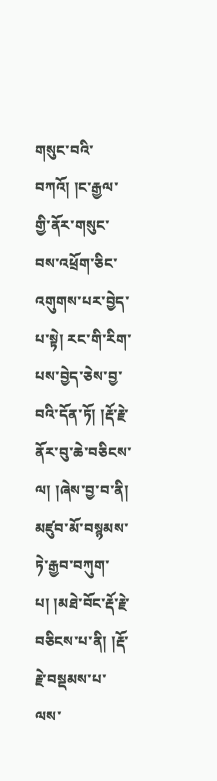གསུང་བའི་བཀའོ། །ང་རྒྱལ་གྱི་ནོར་གསུང་བས་འཕྲོག་ཅིང་འགུགས་པར་བྱེད་པ་སྟེ། རང་གི་རིག་པས་བྱེད་ཅེས་བྱ་བའི་དོན་ཏོ། །རྡོ་རྗེ་ནོར་བུ་ཆེ་བཅིངས་ལ། །ཞེས་བྱ་བ་ནི། མཛུབ་མོ་བསྙམས་ཏེ་རྒྱབ་བཀུག་པ། །མཐེ་བོང་རྡོ་རྗེ་བཅིངས་པ་ནི། །རྡོ་རྗེ་བསྡམས་པ་ ལས་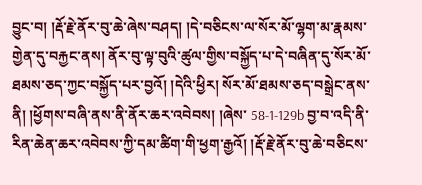བྱུང་བ། །རྡོ་རྗེ་ནོར་བུ་ཆེ་ཞེས་བཤད། །དེ་བཅིངས་ལ་སོར་མོ་ལྷག་མ་རྣམས་གྱེན་དུ་བརྐྱང་ནས། ནོར་བུ་ལྟ་བུའི་ཚུལ་གྱིས་བསྐྱོད་པ་དེ་བཞིན་དུ་སོར་མོ་ཐམས་ཅད་ཀྱང་བསྐྱོད་པར་བྱའོ། །དེའི་ཕྱིར། སོར་མོ་ཐམས་ཅད་བསྒྲེང་ནས་ནི། །ཕྱོགས་བཞི་ནས་ནི་ནོར་ཆར་འབེབས། །ཞེས་ 58-1-129b བྱ་བ་འདི་ནི་རིན་ཆེན་ཆར་འབེབས་ཀྱི་དམ་ཚིག་གི་ཕྱག་རྒྱའོ། །རྡོ་རྗེ་ནོར་བུ་ཆེ་བཅིངས་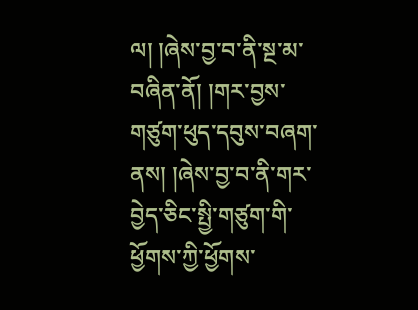ལ། །ཞེས་བྱ་བ་ནི་སྔ་མ་བཞིན་ནོ། །གར་བྱས་གཙུག་ཕུད་དབུས་བཞག་ནས། །ཞེས་བྱ་བ་ནི་གར་བྱེད་ཅིང་སྤྱི་གཙུག་གི་ཕྱོགས་ཀྱི་ཕྱོགས་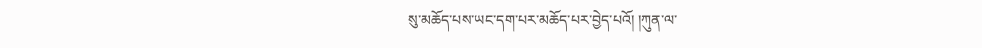སུ་མཆོད་པས་ཡང་དག་པར་མཆོད་པར་བྱེད་པའོ། །ཀུན་ལ་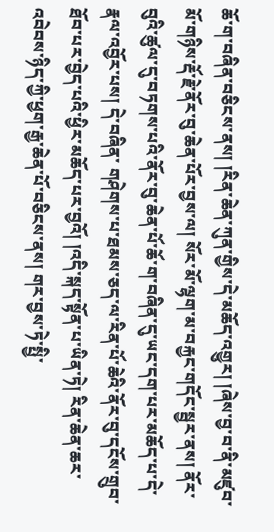ཆོ་ག་བཞིན་བཅིངས་ནས། །རིན་ཆེན་ཀུན་གྱིས་དེ་མཆོད་འགྱུར། །ཞེས་བྱ་བ་ནི་མཛུབ་མོ་གཉིས་རྡོ་རྗེ་ནོར་བུ་ཆེན་པོར་བྱས་ལ། སོར་མོ་ལྷག་མ་བརྐྱང་གདོང་སྦྱར་ནས། ནོར་བུའི་ཚུལ་དུ་བཏགས་པའི་ནོར་བུ་ཆེན་པོ་ཆོ་ག་བཞིན་དུ་ཡང་དག་པར་མཆོད་པ་དེ་རྣལ་འབྱོར་པས། དེ་བཞིན་ གཤེགས་པ་ཐམས་ཅད་ལ་རིན་པོ་ཆེའི་ནོར་བུ་དངོས་གྲུབ་ཐོབ་པར་བྱེད་པའི་ཕྱིར་མཆོད་པར་བྱའོ། །འདི་སྐད་སྟོན་པ་ཡིན་ཏེ། རིན་ཆེན་ཆར་འབེབས་ཉིད་ཀྱི་ཕྱག་རྒྱ་ཆེན་པོ་བཅིངས་ནས། གར་བྱས་ཏེ་སྤྱི་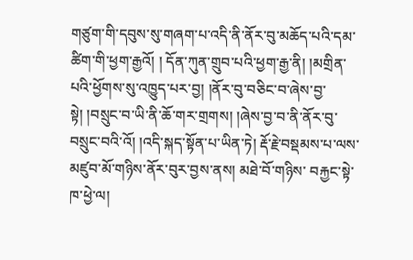གཙུག་གི་དབུས་སུ་གཞག་པ་འདི་ནི་ནོར་བུ་མཆོད་པའི་དམ་ཚིག་གི་ཕྱག་རྒྱའོ། ། དོན་ཀུན་གྲུབ་པའི་ཕྱག་རྒྱ་ནི། །མགྲིན་པའི་ཕྱོགས་སུ་འཁྱུད་པར་བྱ། །ནོར་བུ་བཅིང་བ་ཞེས་བྱ་སྟེ། །བསྲུང་བ་ཡི་ནི་ཆོ་གར་གྲགས། །ཞེས་བྱ་བ་ནི་ནོར་བུ་བསྲུང་བའི་འོ། །འདི་སྐད་སྟོན་པ་ཡིན་ཏེ། རྡོ་རྗེ་བསྡམས་པ་ལས་མཛུབ་མོ་གཉིས་ནོར་བུར་བྱས་ནས། མཐེ་བོ་གཉིས་ བརྐྱང་སྟེ་ཁ་ཕྱེ་ལ།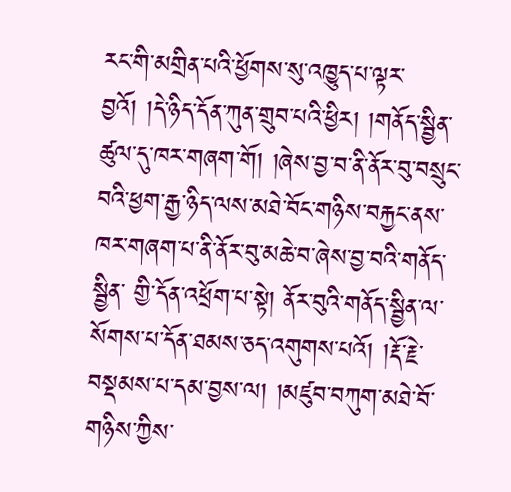རང་གི་མགྲིན་པའི་ཕྱོགས་སུ་འཁྱུད་པ་ལྟར་བྱའོ། །དེ་ཉིད་དོན་ཀུན་གྲུབ་པའི་ཕྱིར། །གནོད་སྦྱིན་ཚུལ་དུ་ཁར་གཞག་གོ། །ཞེས་བྱ་བ་ནི་ནོར་བུ་བསྲུང་བའི་ཕྱག་རྒྱ་ཉིད་ལས་མཐེ་བོང་གཉིས་བརྐྱང་ནས་ཁར་གཞག་པ་ནི་ནོར་བུ་མཆེ་བ་ཞེས་བྱ་བའི་གནོད་སྦྱིན་ གྱི་དོན་འཕྲོག་པ་སྟེ། ནོར་བུའི་གནོད་སྦྱིན་ལ་སོགས་པ་དོན་ཐམས་ཅད་འགུགས་པའོ། །རྡོ་རྗེ་བསྡམས་པ་དམ་བྱས་ལ། །མཛུབ་བཀུག་མཐེ་བོ་གཉིས་ཀྱིས་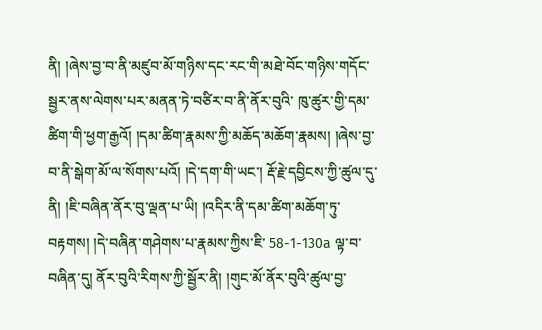ནི། །ཞེས་བྱ་བ་ནི་མཛུབ་མོ་གཉིས་དང་རང་གི་མཐེ་བོང་གཉིས་གདོང་སྦྱར་ནས་ལེགས་པར་མནན་ཏེ་བཙིར་བ་ནི་ནོར་བུའི་ ཁུ་ཚུར་གྱི་དམ་ཚིག་གི་ཕྱག་རྒྱའོ། །དམ་ཚིག་རྣམས་ཀྱི་མཆོད་མཆོག་རྣམས། །ཞེས་བྱ་བ་ནི་སྒེག་མོ་ལ་སོགས་པའོ། །དེ་དག་གི་ཡང་། རྡོ་རྗེ་དབྱིངས་ཀྱི་ཚུལ་དུ་ནི། །ཇི་བཞིན་ནོར་བུ་ལྡན་པ་ཡི། །འདིར་ནི་དམ་ཚིག་མཆོག་ཏུ་བརྟགས། །དེ་བཞིན་གཤེགས་པ་རྣམས་ཀྱིས་ཇི་ 58-1-130a ལྟ་བ་བཞིན་དུ། ནོར་བུའི་རིགས་ཀྱི་སྦྱོར་ནི། །གུང་མོ་ནོར་བུའི་ཚུལ་བྱ་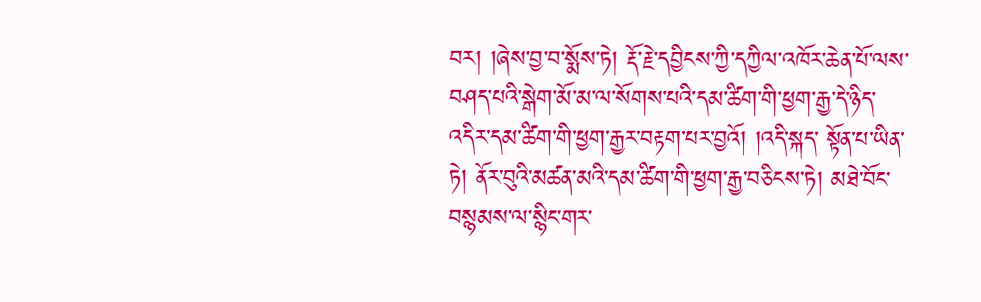བར། །ཞེས་བྱ་བ་སྨོས་ཏེ། རྡོ་རྗེ་དབྱིངས་ཀྱི་དཀྱིལ་འཁོར་ཆེན་པོ་ལས་བཤད་པའི་སྒེག་མོ་མ་ལ་སོགས་པའི་དམ་ཚིག་གི་ཕྱག་རྒྱ་དེ་ཉིད་འདིར་དམ་ཚིག་གི་ཕྱག་རྒྱར་བརྟག་པར་བྱའོ། །འདི་སྐད་ སྟོན་པ་ཡིན་ཏེ། ནོར་བུའི་མཚན་མའི་དམ་ཚིག་གི་ཕྱག་རྒྱ་བཅིངས་ཏེ། མཐེ་བོང་བསྙམས་ལ་སྙིང་གར་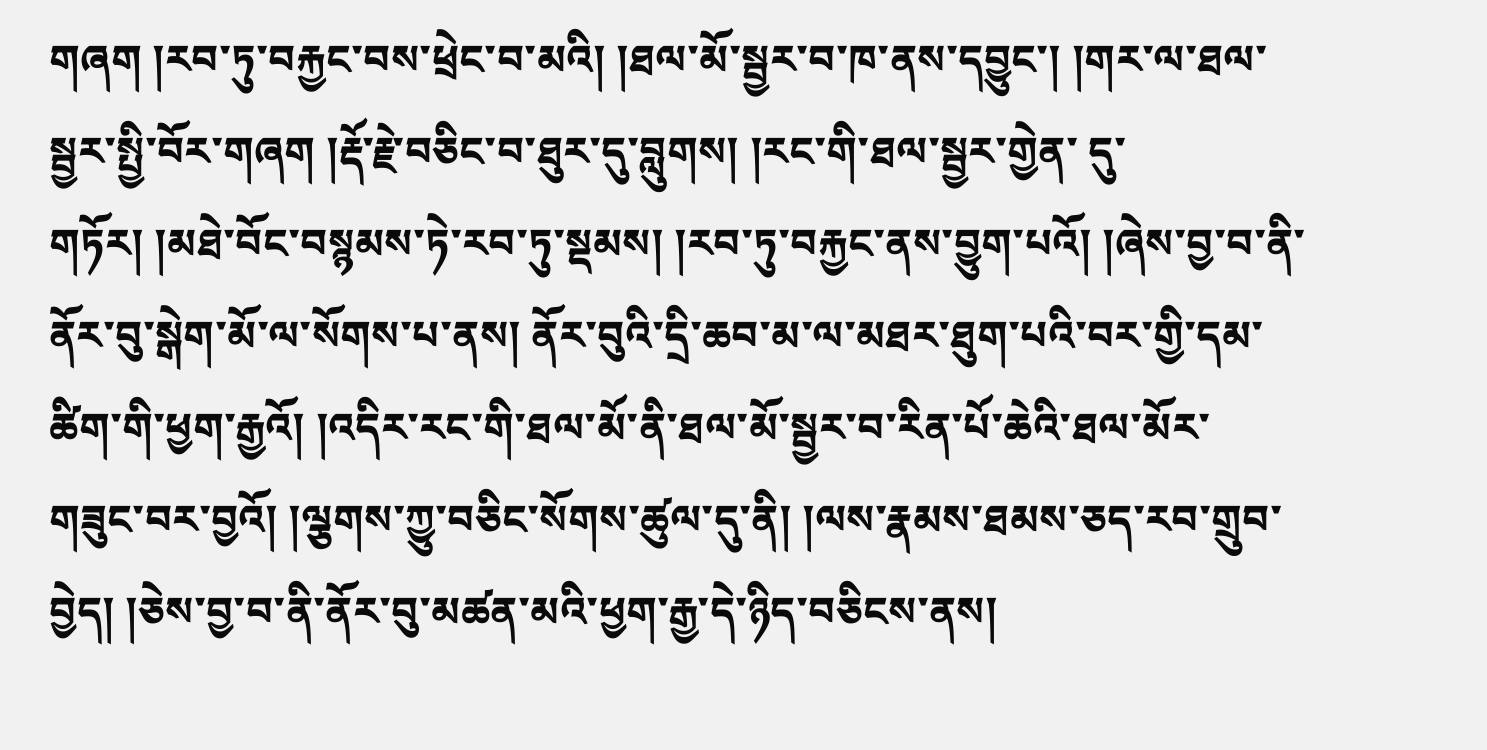གཞག །རབ་ཏུ་བརྐྱང་བས་ཕྲེང་བ་མའི། །ཐལ་མོ་སྦྱར་བ་ཁ་ནས་དབྱུང་། །གར་ལ་ཐལ་སྦྱར་སྤྱི་བོར་གཞག །རྡོ་རྗེ་བཅིང་བ་ཐུར་དུ་བླུགས། །རང་གི་ཐལ་སྦྱར་གྱེན་ དུ་གཏོར། །མཐེ་བོང་བསྙམས་ཏེ་རབ་ཏུ་སྡམས། །རབ་ཏུ་བརྐྱང་ནས་བྱུག་པའོ། །ཞེས་བྱ་བ་ནི་ནོར་བུ་སྒེག་མོ་ལ་སོགས་པ་ནས། ནོར་བུའི་དྲི་ཆབ་མ་ལ་མཐར་ཐུག་པའི་བར་གྱི་དམ་ཚིག་གི་ཕྱག་རྒྱའོ། །འདིར་རང་གི་ཐལ་མོ་ནི་ཐལ་མོ་སྦྱར་བ་རིན་པོ་ཆེའི་ཐལ་མོར་ གཟུང་བར་བྱའོ། །ལྕགས་ཀྱུ་བཅིང་སོགས་ཚུལ་དུ་ནི། །ལས་རྣམས་ཐམས་ཅད་རབ་གྲུབ་བྱེད། །ཅེས་བྱ་བ་ནི་ནོར་བུ་མཚན་མའི་ཕྱག་རྒྱ་དེ་ཉིད་བཅིངས་ནས།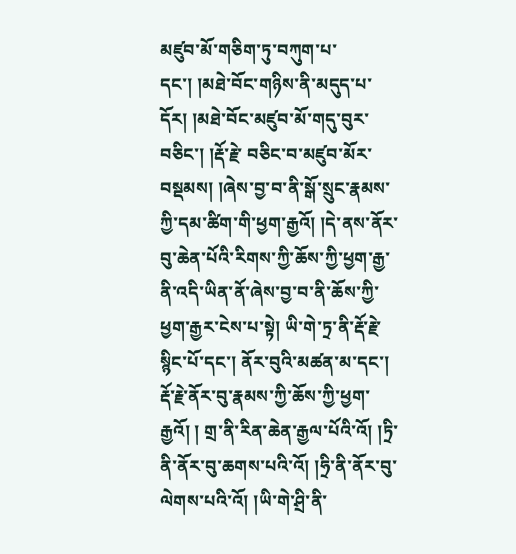མཛུབ་མོ་གཅིག་ཏུ་བཀུག་པ་དང་། །མཐེ་བོང་གཉིས་ནི་མདུད་པ་དོར། །མཐེ་བོང་མཛུབ་མོ་གདུ་བུར་བཅིང་། །རྡོ་རྗེ་ བཅིང་བ་མཛུབ་མོར་བསྡམས། །ཞེས་བྱ་བ་ནི་སྒོ་སྲུང་རྣམས་ཀྱི་དམ་ཚིག་གི་ཕྱག་རྒྱའོ། །དེ་ནས་ནོར་བུ་ཆེན་པོའི་རིགས་ཀྱི་ཆོས་ཀྱི་ཕྱག་རྒྱ་ནི་འདི་ཡིན་ནོ་ཞེས་བྱ་བ་ནི་ཆོས་ཀྱི་ཕྱག་རྒྱར་ངེས་པ་སྟེ། ཡི་གེ་ཏྲ་ནི་རྡོ་རྗེ་སྙིང་པོ་དང་། ནོར་བུའི་མཚན་མ་དང་། རྡོ་རྗེ་ནོར་བུ་རྣམས་ཀྱི་ཆོས་ཀྱི་ཕྱག་རྒྱའོ། ། གྲ་ནི་རིན་ཆེན་རྒྱལ་པོའི་འོ། །ཏྲི་ནི་ནོར་བུ་ཆགས་པའི་འོ། །ཧྲི་ནི་ནོར་བུ་ལེགས་པའི་འོ། །ཡི་གེ་ཤྲི་ནི་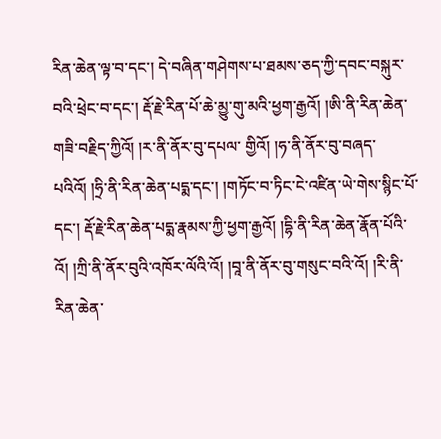རིན་ཆེན་ལྟ་བ་དང་། དེ་བཞིན་གཤེགས་པ་ཐམས་ཅད་ཀྱི་དབང་བསྐུར་བའི་ཕྲེང་བ་དང་། རྡོ་རྗེ་རིན་པོ་ཆེ་མྱུ་གུ་མའི་ཕྱག་རྒྱའོ། །ཨི་ནི་རིན་ཆེན་གཟི་བརྗིད་ཀྱིའོ། །ར་ནི་ནོར་བུ་དཔལ་ གྱིའོ། །ཧ་ནི་ནོར་བུ་བཞད་པའིའོ། །ཧྲི་ནི་རིན་ཆེན་པདྨ་དང་། །གཏོང་བ་ཏིང་ངེ་འཛིན་ཡེ་གེས་སྙིང་པོ་དང་། རྡོ་རྗེ་རིན་ཆེན་པདྨ་རྣམས་ཀྱི་ཕྱག་རྒྱའོ། །དྷི་ནི་རིན་ཆེན་རྣོན་པོའི་འོ། །ཀྲི་ནི་ནོར་བུའི་འཁོར་ལོའི་འོ། །བཱ་ནི་ནོར་བུ་གསུང་བའི་འོ། །རི་ནི་རིན་ཆེན་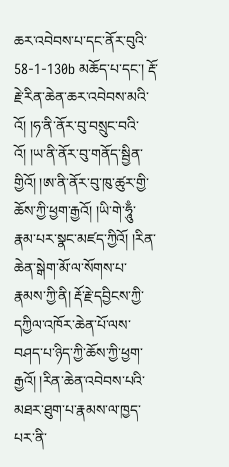ཆར་འབེབས་པ་དང་ནོར་བུའི་ 58-1-130b མཆོད་པ་དང་། རྡོ་རྗེ་རིན་ཆེན་ཆར་འབེབས་མའི་འོ། །ཧ་ནི་ནོར་བུ་བསྲུང་བའི་འོ། །ཡ་ནི་ནོར་བུ་གནོད་སྦྱིན་གྱིའོ། །ཨ་ནི་ནོར་བུ་ཁུ་ཚུར་གྱི་ཆོས་ཀྱི་ཕྱག་རྒྱའོ། །ཡི་གེ་ཧཱུྃ་རྣམ་པར་སྣང་མཛད་ཀྱིའོ། །རིན་ཆེན་སྒེག་མོ་ལ་སོགས་པ་རྣམས་ཀྱི་ནི། རྡོ་རྗེ་དབྱིངས་ཀྱི་དཀྱིལ་འཁོར་ཆེན་པོ་ལས་ བཤད་པ་ཉིད་ཀྱི་ཆོས་ཀྱི་ཕྱག་རྒྱའོ། །རིན་ཆེན་འབེབས་པའི་མཐར་ཐུག་པ་རྣམས་ལ་ཁྱད་པར་ནི་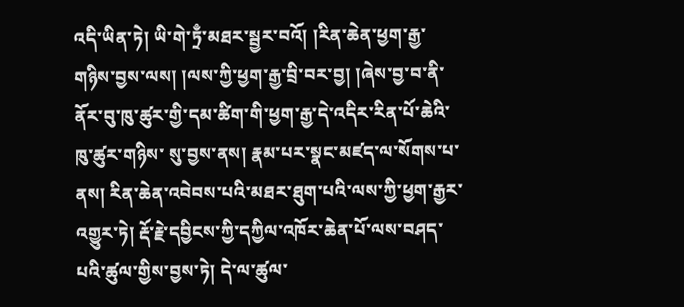འདི་ཡིན་ཏེ། ཡི་གེ་ཏྲྃ་མཐར་སྦྱར་བའོ། །རིན་ཆེན་ཕྱག་རྒྱ་གཉིས་བྱས་ལས། །ལས་ཀྱི་ཕྱག་རྒྱ་བྲི་བར་བྱ། །ཞེས་བྱ་བ་ནི་ནོར་བུ་ཁུ་ཚུར་གྱི་དམ་ཚིག་གི་ཕྱག་རྒྱ་དེ་འདིར་རིན་པོ་ཆེའི་ཁུ་ཚུར་གཉིས་ སུ་བྱས་ནས། རྣམ་པར་སྣང་མཛད་ལ་སོགས་པ་ནས། རིན་ཆེན་འབེབས་པའི་མཐར་ཐུག་པའི་ལས་ཀྱི་ཕྱག་རྒྱར་འགྱུར་ཏེ། རྡོ་རྗེ་དབྱིངས་ཀྱི་དཀྱིལ་འཁོར་ཆེན་པོ་ལས་བཤད་པའི་ཚུལ་གྱིས་བྱས་ཏེ། དེ་ལ་ཚུལ་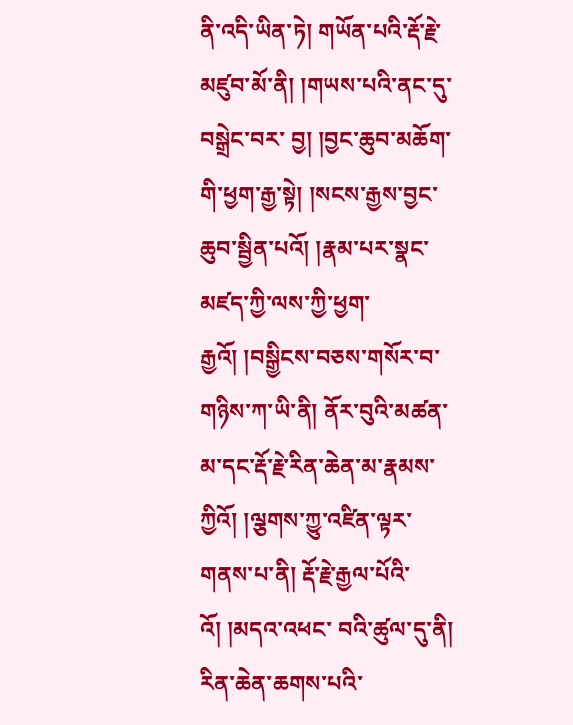ནི་འདི་ཡིན་ཏེ། གཡོན་པའི་རྡོ་རྗེ་མཛུབ་མོ་ནི། །གཡས་པའི་ནང་དུ་བསྒྲེང་བར་ བྱ། །བྱང་ཆུབ་མཆོག་གི་ཕྱག་རྒྱ་སྟེ། །སངས་རྒྱས་བྱང་ཆུབ་སྦྱིན་པའོ། །རྣམ་པར་སྣང་མཛད་ཀྱི་ལས་ཀྱི་ཕྱག་རྒྱའོ། །བསྒྱིངས་བཅས་གསོར་བ་གཉིས་ཀ་ཡི་ནི། ནོར་བུའི་མཚན་མ་དང་རྡོ་རྗེ་རིན་ཆེན་མ་རྣམས་ཀྱིའོ། །ལྕགས་ཀྱུ་འཛིན་ལྟར་གནས་པ་ནི། རྡོ་རྗེ་རྒྱལ་པོའི་འོ། །མདའ་འཕང་ བའི་ཚུལ་དུ་ནི། རིན་ཆེན་ཆགས་པའི་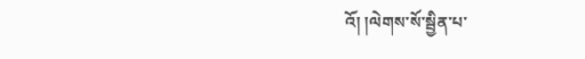འོ། །ལེགས་སོ་སྦྱིན་པ་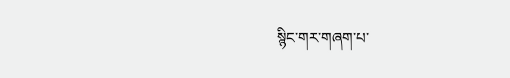སྙིང་གར་གཞག་པ་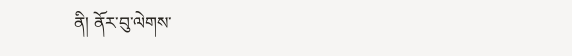ནི། ནོར་བུ་ལེགས་